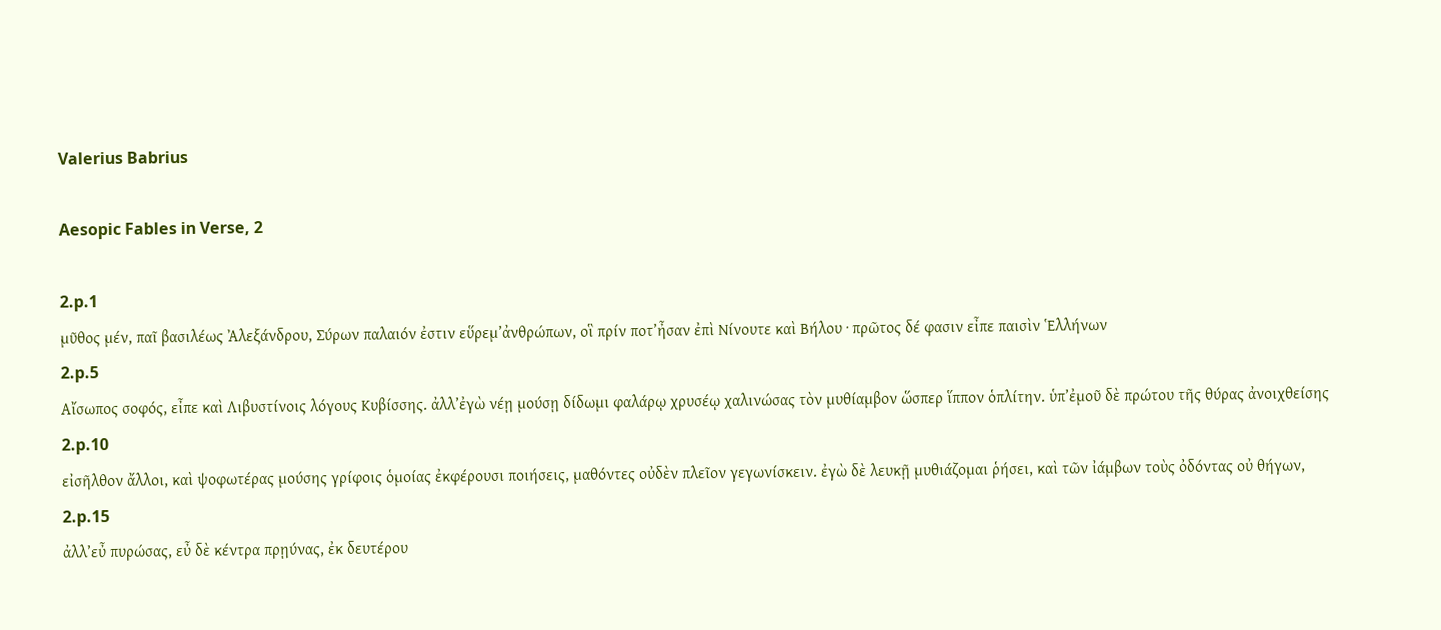Valerius Babrius

Aesopic Fables in Verse, 2

2.p.1
μῦθος μέν, παῖ βασιλέως Ἀλεξάνδρου, Σύρων παλαιόν ἐστιν εὕρεμ’ἀνθρώπων, οἳ πρίν ποτ’ἦσαν ἐπὶ Νίνουτε καὶ Βήλου · πρῶτος δέ φασιν εἶπε παισὶν Ἑλλήνων
2.p.5
Αἴσωπος σοφός, εἶπε καὶ Λιβυστίνοις λόγους Κυβίσσης. ἀλλ’ἐγὼ νέῃ μούσῃ δίδωμι φαλάρῳ χρυσέῳ χαλινώσας τὸν μυθίαμβον ὥσπερ ἵππον ὁπλίτην. ὑπ’ἐμοῦ δὲ πρώτου τῆς θύρας ἀνοιχθείσης
2.p.10
εἰσῆλθον ἄλλοι, καὶ ψοφωτέρας μούσης γρίφοις ὁμοίας ἐκφέρουσι ποιήσεις, μαθόντες οὐδὲν πλεῖον γεγωνίσκειν. ἐγὼ δὲ λευκῇ μυθιάζομαι ῥήσει, καὶ τῶν ἰάμβων τοὺς ὀδόντας οὐ θήγων,
2.p.15
ἀλλ’εὖ πυρώσας, εὖ δὲ κέντρα πρῃύνας, ἐκ δευτέρου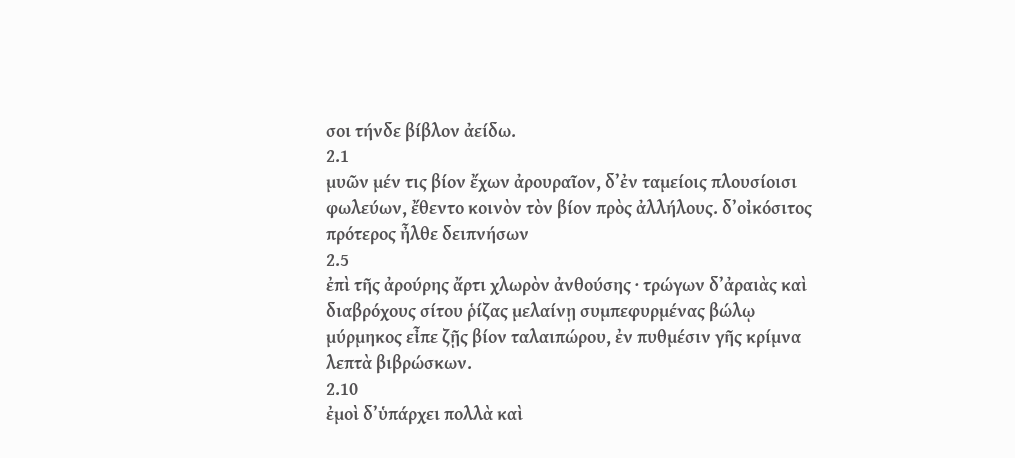σοι τήνδε βίβλον ἀείδω.
2.1
μυῶν μέν τις βίον ἔχων ἀρουραῖον, δ’ἐν ταμείοις πλουσίοισι φωλεύων, ἔθεντο κοινὸν τὸν βίον πρὸς ἀλλήλους. δ’οἰκόσιτος πρότερος ἦλθε δειπνήσων
2.5
ἐπὶ τῆς ἀρούρης ἄρτι χλωρὸν ἀνθούσης · τρώγων δ’ἀραιὰς καὶ διαβρόχους σίτου ῥίζας μελαίνῃ συμπεφυρμένας βώλῳ μύρμηκος εἶπε ζῇς βίον ταλαιπώρου, ἐν πυθμέσιν γῆς κρίμνα λεπτὰ βιβρώσκων.
2.10
ἐμοὶ δ’ὑπάρχει πολλὰ καὶ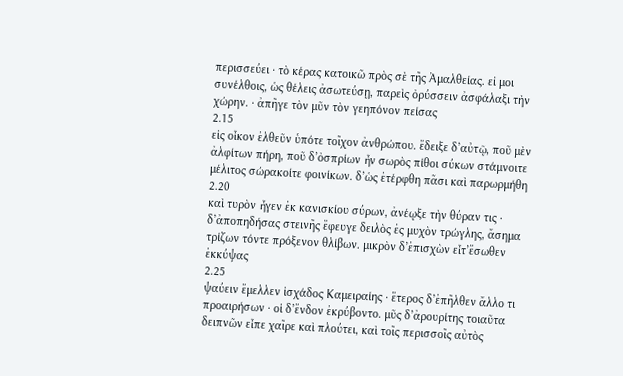περισσεύει · τὸ κέρας κατοικῶ πρὸς σὲ τῆς Ἀμαλθείας. εἰ μοι συνέλθοις, ὡς θέλεις ἀσωτεύσῃ, παρεὶς ὀρύσσειν ἀσφάλαξι τὴν χώρην. · ἀπῆγε τὸν μῦν τὸν γεηπόνον πείσας
2.15
εἰς οἶκον ἐλθεῦν ὑπότε τοῖχον ἀνθρώπου. ἔδειξε δ’αὐτῷ, ποῦ μὲν ἀλφίτων πήρη, ποῦ δ’ὀσπρίων ἦν σωρὸς πίθοι σύκων στάμνοιτε μέλιτος σώρακοίτε φοινίκων. δ’ὡς ἐτέρφθη πᾶσι καὶ παρωρμήθη
2.20
καὶ τυρὸν ἦγεν ἐκ κανισκίου σύρων, ἀνέῳξε τὴν θύραν τις · δ’ἀποπηδήσας στεινῆς ἔφευγε δειλὸς ἐς μυχὸν τρώγλης, ἄσημα τρίζων τόντε πρόξενον θλίβων. μικρὸν δ’ἐπισχὼν εἶτ’ἔσωθεν ἐκκύψας
2.25
ψαύειν ἔμελλεν ἰσχάδος Καμειραίης · ἕτερος δ’ἐπῆλθεν ἄλλο τι προαιρήσων · οἱ δ’ἔνδον ἐκρύβοντο. μῦς δ’ἀρουρίτης τοιαῦτα δειπνῶν εἶπε χαῖρε καὶ πλούτει, καὶ τοῖς περισσοῖς αὐτὸς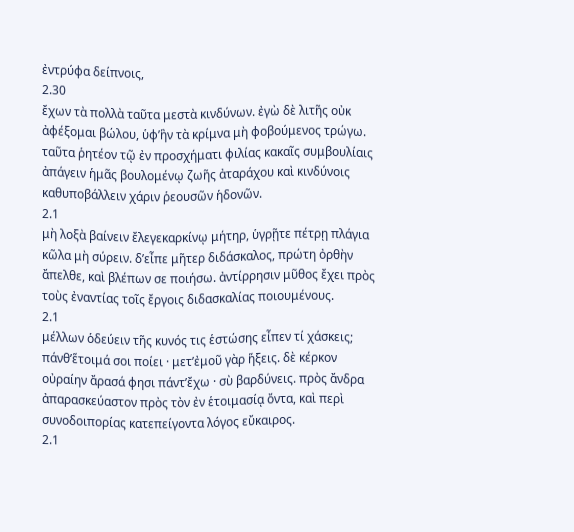ἐντρύφα δείπνοις,
2.30
ἔχων τὰ πολλὰ ταῦτα μεστὰ κινδύνων. ἐγὼ δὲ λιτῆς οὐκ ἀφέξομαι βώλου, ὑφ’ἣν τὰ κρίμνα μὴ φοβούμενος τρώγω. ταῦτα ῥητέον τῷ ἐν προσχήματι φιλίας κακαῖς συμβουλίαις ἀπάγειν ἡμᾶς βουλομένῳ ζωῆς ἀταράχου καὶ κινδύνοις καθυποβάλλειν χάριν ῥεουσῶν ἡδονῶν.
2.1
μὴ λοξὰ βαίνειν ἔλεγεκαρκίνῳ μήτηρ, ὑγρῇτε πέτρῃ πλάγια κῶλα μὴ σύρειν. δ’εἶπε μῆτερ διδάσκαλος, πρώτη ὀρθὴν ἄπελθε, καὶ βλέπων σε ποιήσω. ἀντίρρησιν μῦθος ἔχει πρὸς τοὺς ἐναντίας τοῖς ἔργοις διδασκαλίας ποιουμένους.
2.1
μέλλων ὁδεύειν τῆς κυνός τις ἑστώσης εἶπεν τί χάσκεις; πάνθ’ἕτοιμά σοι ποίει · μετ’ἐμοῦ γὰρ ἥξεις. δὲ κέρκον οὐραίην ἄρασά φησι πάντ’ἔχω · σὺ βαρδύνεις. πρὸς ἄνδρα ἀπαρασκεύαστον πρὸς τὸν ἐν ἑτοιμασίᾳ ὄντα, καὶ περὶ συνοδοιπορίας κατεπείγοντα λόγος εὔκαιρος.
2.1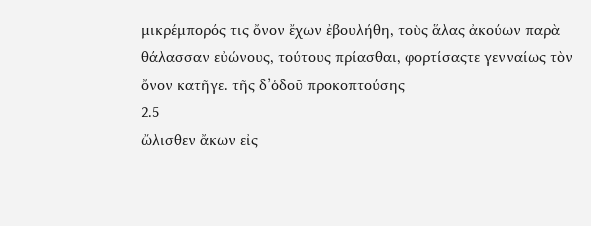μικρέμπορός τις ὄνον ἔχων ἐβουλήθη, τοὺς ἅλας ἀκούων παρὰ θάλασσαν εὐώνους, τούτους πρίασθαι, φορτίσαςτε γενναίως τὸν ὄνον κατῆγε. τῆς δ’ὁδοῦ προκοπτούσης
2.5
ὤλισθεν ἄκων εἰς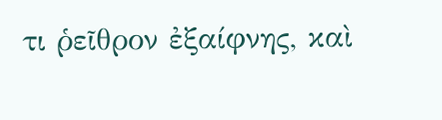τι ῥεῖθρον ἐξαίφνης, καὶ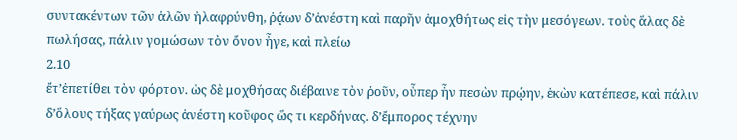συντακέντων τῶν ἁλῶν ἠλαφρύνθη, ῥᾴων δ’ἀνέστη καὶ παρῆν ἀμοχθήτως εἰς τὴν μεσόγεων. τοὺς ἅλας δὲ πωλήσας, πάλιν γομώσων τὸν ὄνον ἦγε, καὶ πλείω
2.10
ἔτ’ἐπετίθει τὸν φόρτον. ὡς δὲ μοχθήσας διέβαινε τὸν ῥοῦν, οὗπερ ἦν πεσὼν πρῴην, ἑκὼν κατέπεσε, καὶ πάλιν δ’ὅλους τήξας γαύρως ἀνέστη κοῦφος ὥς τι κερδήνας. δ’ἔμπορος τέχνην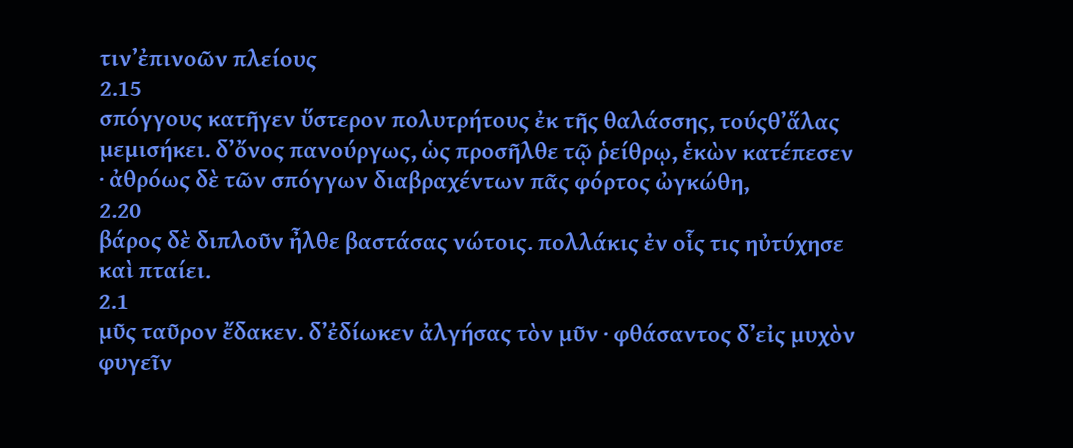τιν’ἐπινοῶν πλείους
2.15
σπόγγους κατῆγεν ὕστερον πολυτρήτους ἐκ τῆς θαλάσσης, τούςθ’ἅλας μεμισήκει. δ’ὄνος πανούργως, ὡς προσῆλθε τῷ ῥείθρῳ, ἑκὼν κατέπεσεν · ἀθρόως δὲ τῶν σπόγγων διαβραχέντων πᾶς φόρτος ὠγκώθη,
2.20
βάρος δὲ διπλοῦν ἦλθε βαστάσας νώτοις. πολλάκις ἐν οἷς τις ηὐτύχησε καὶ πταίει.
2.1
μῦς ταῦρον ἔδακεν. δ’ἐδίωκεν ἀλγήσας τὸν μῦν · φθάσαντος δ’εἰς μυχὸν φυγεῖν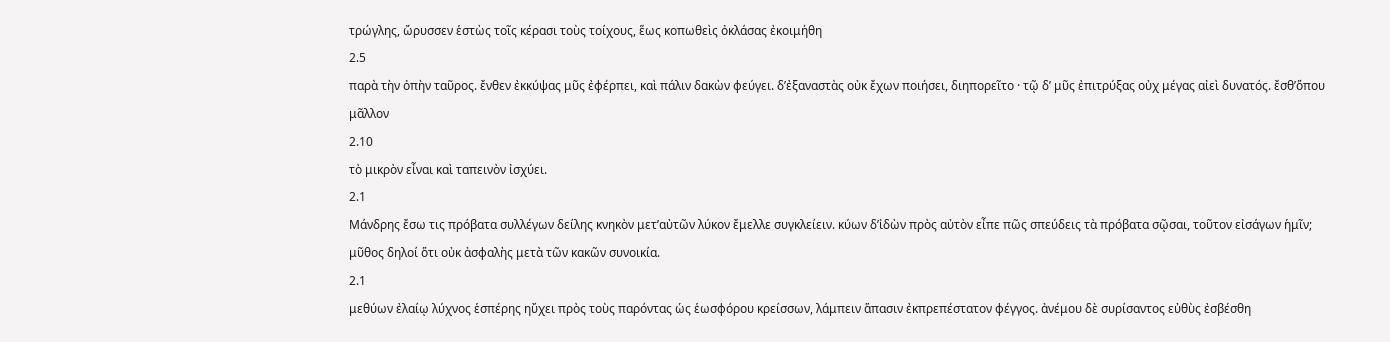τρώγλης, ὤρυσσεν ἑστὼς τοῖς κέρασι τοὺς τοίχους, ἕως κοπωθεὶς ὀκλάσας ἐκοιμήθη
2.5
παρὰ τὴν ὀπὴν ταῦρος. ἔνθεν ἐκκύψας μῦς ἐφέρπει, καὶ πάλιν δακὼν φεύγει. δ’ἐξαναστὰς οὐκ ἔχων ποιήσει, διηπορεῖτο · τῷ δ’ μῦς ἐπιτρύξας οὐχ μέγας αἰεὶ δυνατός. ἔσθ’ὅπου μᾶλλον
2.10
τὸ μικρὸν εἶναι καὶ ταπεινὸν ἰσχύει.
2.1
Μάνδρης ἔσω τις πρόβατα συλλέγων δείλης κνηκὸν μετ’αὐτῶν λύκον ἔμελλε συγκλείειν. κύων δ’ἰδὼν πρὸς αὐτὸν εἶπε πῶς σπεύδεις τὰ πρόβατα σῷσαι, τοῦτον εἰσάγων ἡμῖν; μῦθος δηλοί ὅτι οὐκ ἀσφαλὴς μετὰ τῶν κακῶν συνοικία.
2.1
μεθύων ἐλαίῳ λύχνος ἑσπέρης ηὔχει πρὸς τοὺς παρόντας ὡς ἑωσφόρου κρείσσων, λάμπειν ἅπασιν ἐκπρεπέστατον φέγγος. ἀνέμου δὲ συρίσαντος εὐθὺς ἐσβέσθη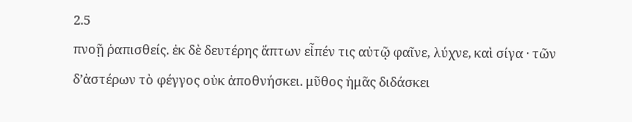2.5
πνοῇ ῥαπισθείς. ἐκ δὲ δευτέρης ἅπτων εἶπέν τις αὐτῷ φαῖνε, λύχνε, καὶ σίγα · τῶν δ’ἀστέρων τὸ φέγγος οὐκ ἀποθνήσκει. μῦθος ἡμᾶς διδάσκει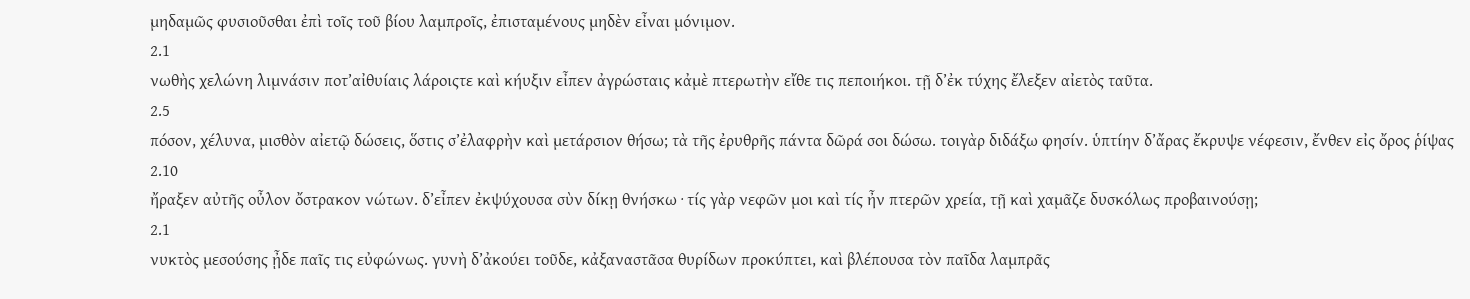μηδαμῶς φυσιοῦσθαι ἐπὶ τοῖς τοῦ βίου λαμπροῖς, ἐπισταμένους μηδὲν εἶναι μόνιμον.
2.1
νωθὴς χελώνη λιμνάσιν ποτ’αἰθυίαις λάροιςτε καὶ κήυξιν εἶπεν ἀγρώσταις κἀμὲ πτερωτὴν εἴθε τις πεποιήκοι. τῇ δ’ἐκ τύχης ἔλεξεν αἰετὸς ταῦτα.
2.5
πόσον, χέλυνα, μισθὸν αἰετῷ δώσεις, ὅστις σ’ἐλαφρὴν καὶ μετάρσιον θήσω; τὰ τῆς ἐρυθρῆς πάντα δῶρά σοι δώσω. τοιγὰρ διδάξω φησίν. ὑπτίην δ’ἄρας ἔκρυψε νέφεσιν, ἔνθεν εἰς ὄρος ῥίψας
2.10
ἤραξεν αὐτῆς οὖλον ὄστρακον νώτων. δ’εἶπεν ἐκψύχουσα σὺν δίκῃ θνήσκω · τίς γὰρ νεφῶν μοι καὶ τίς ἦν πτερῶν χρεία, τῇ καὶ χαμᾶζε δυσκόλως προβαινούσῃ;
2.1
νυκτὸς μεσούσης ᾖδε παῖς τις εὐφώνως. γυνὴ δ’ἀκούει τοῦδε, κἀξαναστᾶσα θυρίδων προκύπτει, καὶ βλέπουσα τὸν παῖδα λαμπρᾶς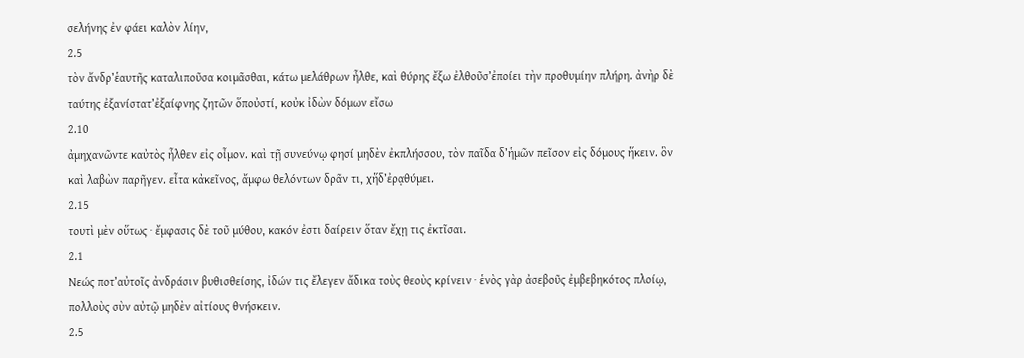σελήνης ἐν φάει καλὸν λίην,
2.5
τὸν ἄνδρ’ἑαυτῆς καταλιποῦσα κοιμᾶσθαι, κάτω μελάθρων ἦλθε, καὶ θύρης ἔξω ἐλθοῦσ’ἐποίει τὴν προθυμίην πλήρη. ἀνὴρ δὲ ταύτης ἐξανίστατ’ἐξαίφνης ζητῶν ὅποὐστί, κοὐκ ἰδὼν δόμων εἴσω
2.10
ἀμηχανῶντε καὐτὸς ἦλθεν εἰς οἶμον. καὶ τῇ συνεύνῳ φησί μηδὲν ἐκπλήσσου, τὸν παῖδα δ’ἡμῶν πεῖσον εἰς δόμους ἥκειν. ὃν καὶ λαβὼν παρῆγεν. εἶτα κἀκεῖνος, ἄμφω θελόντων δρᾶν τι, χἥδ’ἐρᾳθύμει.
2.15
τουτὶ μὲν οὕτως · ἔμφασις δὲ τοῦ μύθου, κακόν ἐστι δαίρειν ὅταν ἔχῃ τις ἐκτῖσαι.
2.1
Νεώς ποτ’αὐτοῖς ἀνδράσιν βυθισθείσης, ἰδών τις ἔλεγεν ἄδικα τοὺς θεοὺς κρίνειν · ἑνὸς γὰρ ἀσεβοῦς ἐμβεβηκότος πλοίῳ, πολλοὺς σὺν αὐτῷ μηδὲν αἰτίους θνήσκειν.
2.5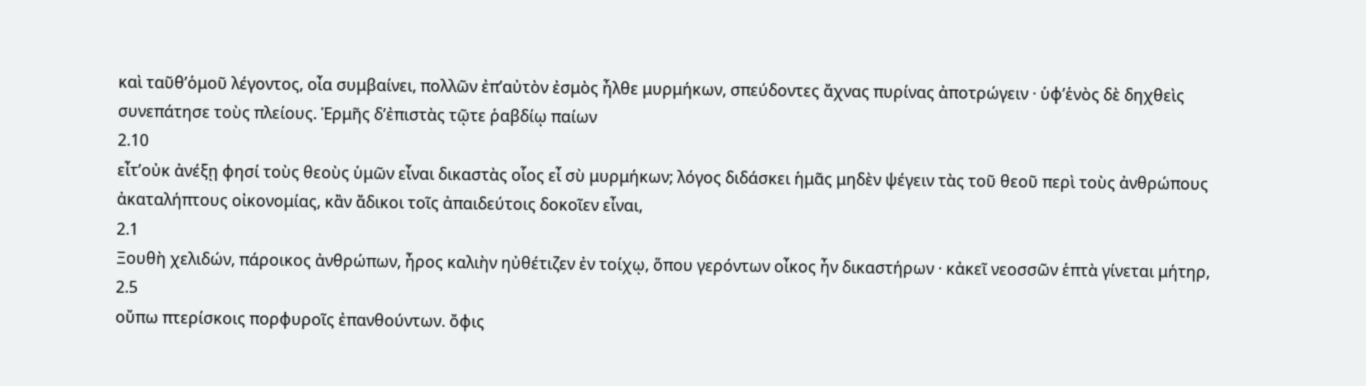καὶ ταῦθ’ὁμοῦ λέγοντος, οἶα συμβαίνει, πολλῶν ἐπ’αὐτὸν ἐσμὸς ἦλθε μυρμήκων, σπεύδοντες ἄχνας πυρίνας ἀποτρώγειν · ὑφ’ἑνὸς δὲ δηχθεὶς συνεπάτησε τοὺς πλείους. Ἑρμῆς δ’ἐπιστὰς τῷτε ῥαβδίῳ παίων
2.10
εἶτ’οὐκ ἀνέξῃ φησί τοὺς θεοὺς ὑμῶν εἶναι δικαστὰς οἷος εἶ σὺ μυρμήκων; λόγος διδάσκει ἡμᾶς μηδὲν ψέγειν τὰς τοῦ θεοῦ περὶ τοὺς ἀνθρώπους ἀκαταλήπτους οἰκονομίας, κἂν ἄδικοι τοῖς ἀπαιδεύτοις δοκοῖεν εἶναι,
2.1
Ξουθὴ χελιδών, πάροικος ἀνθρώπων, ἦρος καλιὴν ηὐθέτιζεν ἐν τοίχῳ, ὅπου γερόντων οἶκος ἦν δικαστήρων · κἀκεῖ νεοσσῶν ἑπτὰ γίνεται μήτηρ,
2.5
οὔπω πτερίσκοις πορφυροῖς ἐπανθούντων. ὄφις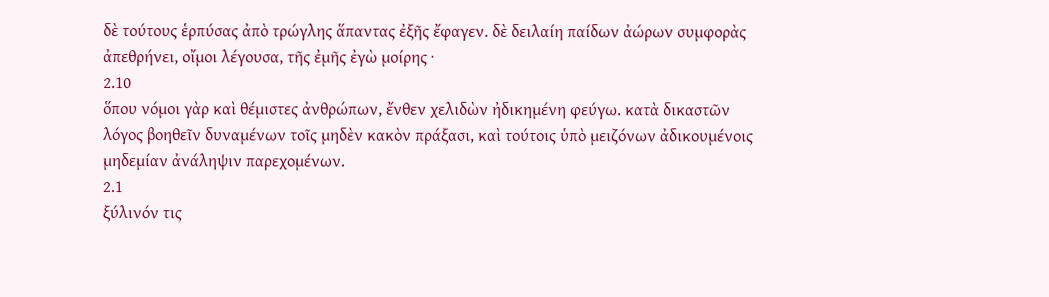δὲ τούτους ἑρπύσας ἀπὸ τρώγλης ἅπαντας ἐξῆς ἔφαγεν. δὲ δειλαίη παίδων ἀώρων συμφορὰς ἀπεθρήνει, οἴμοι λέγουσα, τῆς ἐμῆς ἐγὼ μοίρης ·
2.10
ὅπου νόμοι γὰρ καὶ θέμιστες ἀνθρώπων, ἔνθεν χελιδὼν ἠδικημένη φεύγω. κατὰ δικαστῶν λόγος βοηθεῖν δυναμένων τοῖς μηδὲν κακὸν πράξασι, καὶ τούτοις ὑπὸ μειζόνων ἀδικουμένοις μηδεμίαν ἀνάληψιν παρεχομένων.
2.1
ξύλινόν τις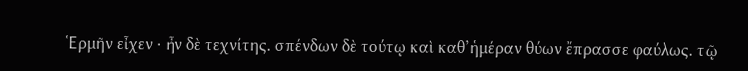Ἑρμῆν εἶχεν · ἦν δὲ τεχνίτης. σπένδων δὲ τούτῳ καὶ καθ’ἡμέραν θύων ἔπρασσε φαύλως. τῷ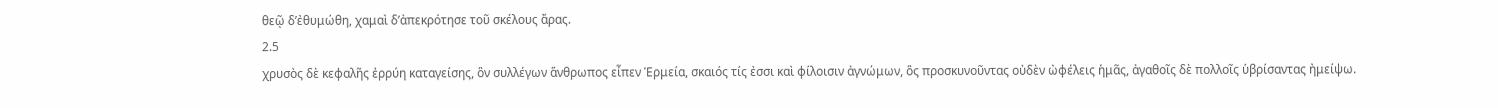θεῷ δ’ἐθυμώθη, χαμαὶ δ’ἀπεκρότησε τοῦ σκέλους ἄρας.
2.5
χρυσὸς δὲ κεφαλῆς ἐρρύη καταγείσης, ὃν συλλέγων ἅνθρωπος εἶπεν Ἑρμεία, σκαιός τίς ἐσσι καὶ φίλοισιν ἀγνώμων, ὃς προσκυνοῦντας οὐδὲν ὠφέλεις ἡμᾶς, ἀγαθοῖς δὲ πολλοῖς ὑβρίσαντας ἠμείψω.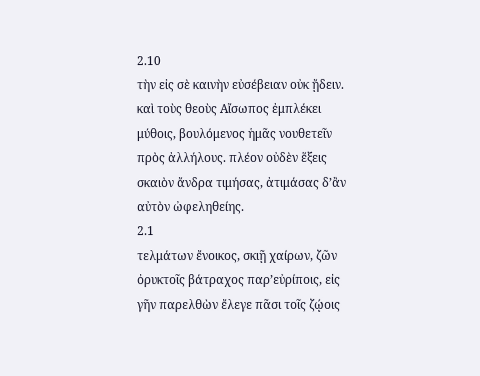2.10
τὴν εἰς σὲ καινὴν εὐσέβειαν οὐκ ᾔδειν. καὶ τοὺς θεοὺς Αἴσωπος ἐμπλέκει μύθοις, βουλόμενος ἡμᾶς νουθετεῖν πρὸς ἀλλήλους. πλέον οὐδὲν ἕξεις σκαιὸν ἄνδρα τιμήσας, ἀτιμάσας δ’ἂν αὐτὸν ὠφεληθείης.
2.1
τελμάτων ἔνοικος, σκιῇ χαίρων, ζῶν ὀρυκτοῖς βάτραχος παρ’εὐρίποις, εἰς γῆν παρελθὼν ἔλεγε πᾶσι τοῖς ζῴοις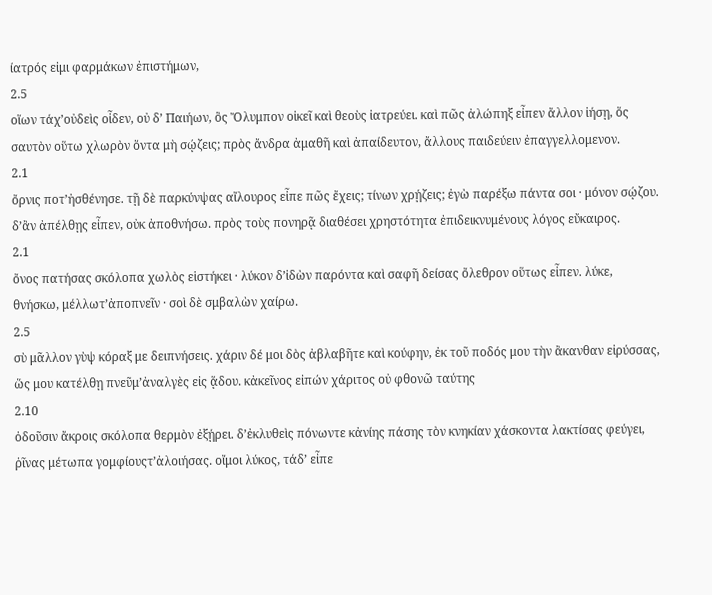ίατρός εἰμι φαρμάκων ἐπιστήμων,
2.5
οἵων τάχ’οὐδεὶς οἶδεν, οὐ δ’ Παιήων, ὃς Ὄλυμπον οἰκεῖ καὶ θεοὺς ἰατρεύει. καὶ πῶς ἀλώπηξ εἶπεν ἄλλον ἰήσῃ, ὅς σαυτὸν οὕτω χλωρὸν ὅντα μὴ σῴζεις; πρὸς ἄνδρα ἀμαθῆ καὶ ἀπαίδευτον, ἄλλους παιδεύειν ἐπαγγελλομενον.
2.1
ὄρνις ποτ’ἠσθένησε. τῇ δὲ παρκύνψας αἴλουρος εἶπε πῶς ἔχεις; τίνων χρῄζεις; ἐγὼ παρέξω πάντα σοι · μόνον σῴζου. δ’ἂν ἀπέλθῃς εἶπεν, οὐκ ἀποθνήσω. πρὸς τοὺς πονηρᾷ διαθέσει χρηστότητα ἐπιδεικνυμένους λόγος εὔκαιρος.
2.1
ὄνος πατήσας σκόλοπα χωλὸς εἱστήκει · λύκον δ’ἰδὼν παρόντα καὶ σαφῆ δείσας ὄλεθρον οὕτως εἶπεν. λύκε, θνήσκω, μέλλωτ’ἀποπνεῖν · σοὶ δὲ σμβαλὼν χαίρω.
2.5
σὺ μᾶλλον γὺψ κόραξ με δειπνήσεις. χάριν δέ μοι δὸς ἀβλαβῆτε καὶ κούφην, ἐκ τοῦ ποδός μου τὴν ἂκανθαν εἰρύσσας, ὥς μου κατέλθῃ πνεῦμ’ἀναλγὲς εἰς ᾅδου. κἀκεῖνος εἰπών χάριτος οὐ φθονῶ ταύτης
2.10
ὀδοῦσιν ἄκροις σκόλοπα θερμὸν ἐξῄρει. δ’ἐκλυθεὶς πόνωντε κἀνίης πάσης τὸν κνηκίαν χάσκοντα λακτίσας φεύγει, ῥῖνας μέτωπα γομφίουςτ’ἀλοιήσας. οἴμοι λύκος, τάδ’ εἶπε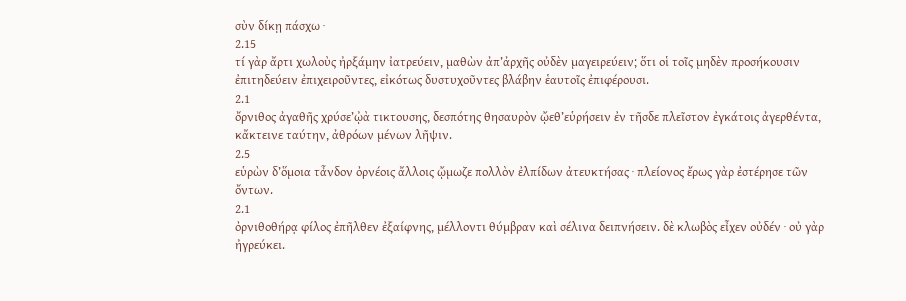σὺν δίκῃ πάσχω ·
2.15
τί γὰρ ἄρτι χωλοὺς ἠρξάμην ἰατρεύειν, μαθὼν ἀπ’ἀρχῆς οὐδὲν μαγειρεύειν; ὅτι οἱ τοῖς μηδὲν προσήκουσιν ἐπιτηδεύειν ἐπιχειροῦντες, εἰκότως δυστυχοῦντες βλάβην ἑαυτοῖς ἐπιφέρουσι.
2.1
ὄρνιθος ἀγαθῆς χρύσε’ᾠὰ τικτουσης, δεσπότης θησαυρὸν ᾤεθ’εὑρήσειν ἐν τῆσδε πλεῖστον ἐγκάτοις ἀγερθέντα, κἄκτεινε ταύτην, ἀθρόων μένων λῆψιν.
2.5
εὑρὼν δ’ὅμοια τἆνδον ὀρνέοις ἄλλοις ᾤμωζε πολλὸν ἐλπίδων ἀτευκτήσας · πλείονος ἔρως γὰρ ἐστέρησε τῶν ὄντων.
2.1
ὀρνιθοθήρᾳ φίλος ἐπῆλθεν ἐξαίφνης, μέλλοντι θύμβραν καὶ σέλινα δειπνήσειν. δὲ κλωβὸς εἶχεν οὐδέν · οὐ γὰρ ἠγρεύκει.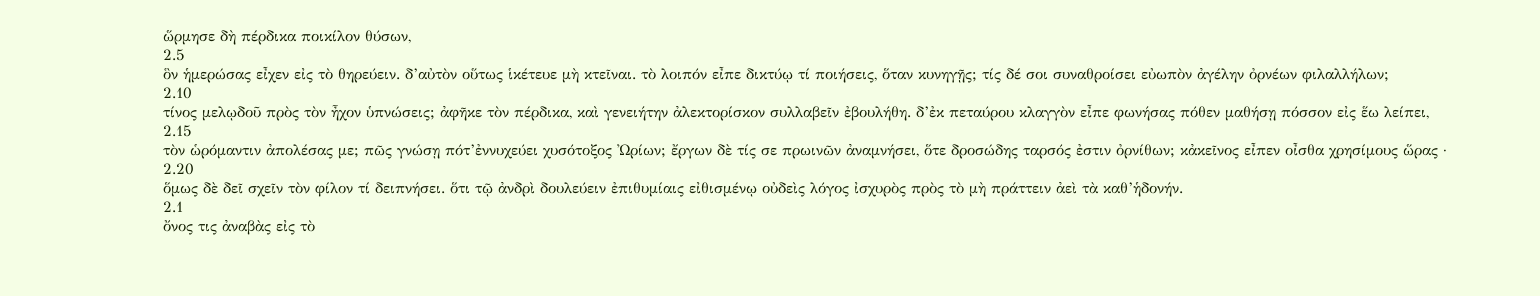ὥρμησε δὴ πέρδικα ποικίλον θύσων,
2.5
ὃν ἡμερώσας εἶχεν εἰς τὸ θηρεύειν. δ’αὐτὸν οὕτως ἱκέτευε μὴ κτεῖναι. τὸ λοιπόν εἶπε δικτύῳ τί ποιήσεις, ὅταν κυνηγῇς; τίς δέ σοι συναθροίσει εὐωπὸν ἀγέλην ὀρνέων φιλαλλήλων;
2.10
τίνος μελῳδοῦ πρὸς τὸν ἦχον ὑπνώσεις; ἀφῆκε τὸν πέρδικα, καὶ γενειήτην ἀλεκτορίσκον συλλαβεῖν ἐβουλήθη. δ’ἐκ πεταύρου κλαγγὸν εἶπε φωνήσας πόθεν μαθήσῃ πόσσον εἰς ἕω λείπει,
2.15
τὸν ὡρόμαντιν ἀπολέσας με; πῶς γνώσῃ πότ’ἐννυχεύει χυσότοξος Ὠρίων; ἔργων δὲ τίς σε πρωινῶν ἀναμνήσει, ὅτε δροσώδης ταρσός ἐστιν ὀρνίθων; κἀκεῖνος εἶπεν οἶσθα χρησίμους ὥρας ·
2.20
ὅμως δὲ δεῖ σχεῖν τὸν φίλον τί δειπνήσει. ὅτι τῷ ἀνδρὶ δουλεύειν ἐπιθυμίαις εἰθισμένῳ οὐδεὶς λόγος ἰσχυρὸς πρὸς τὸ μὴ πράττειν ἀεὶ τὰ καθ’ἡδονήν.
2.1
ὄνος τις ἀναβὰς εἰς τὸ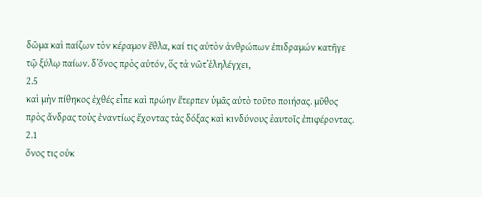δῶμα καὶ παίζων τὸν κέραμον ἔθλα, καί τις αὐτὸν ἀνθρώπων ἐπιδραμών κατῆγε τῷ ξύλῳ παίων. δ’ὄνος πρὸς αὐτόν, ὅς τὰ νῶτ’ἐληλέγχει,
2.5
καὶ μὴν πίθηκος ἐχθές εἶπε καὶ πρώην ἔτερπεν ὑμᾶς αὐτὸ τοῦτο ποιήσας. μῦθος πρὸς ἄνδρας τοὺς ἐναντίως ἔχοντας τὰς δόξας καὶ κινδύνους ἑαυτοῖς ἐπιφέροντας.
2.1
ὄνος τις οὐκ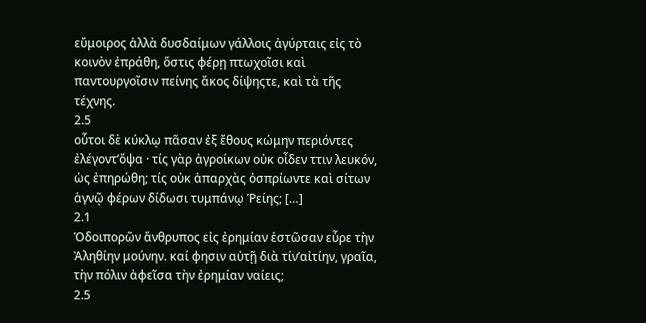εὔμοιρος ἀλλὰ δυσδαίμων γάλλοις ἀγύρταις εἰς τὸ κοινὸν ἐπράθη, ὅστις φέρῃ πτωχοῖσι καὶ παντουργοῖσιν πείνης ἄκος δίψηςτε, καὶ τὰ τῆς τέχνης.
2.5
οὗτοι δὲ κύκλῳ πᾶσαν ἐξ ἔθους κώμην περιόντες ἐλέγοντ’ὄψα · τίς γὰρ ἀγροίκων οὐκ οἶδεν ττιν λευκόν, ὡς ἐπηρώθη; τίς οὐκ ἀπαρχὰς ὀσπρίωντε καὶ σίτων ἁγνῷ φέρων δίδωσι τυμπάνῳ Ῥείης; […]
2.1
Ὁδοιπορῶν ἄνθρυπος εἰς ἐρημίαν ἑστῶσαν εὗρε τὴν Ἀληθίην μούνην. καί φησιν αὐτῇ διὰ τίν’αἰτίην, γραῖα, τὴν πόλιν ἀφεῖσα τὴν ἐρημίαν ναίεις;
2.5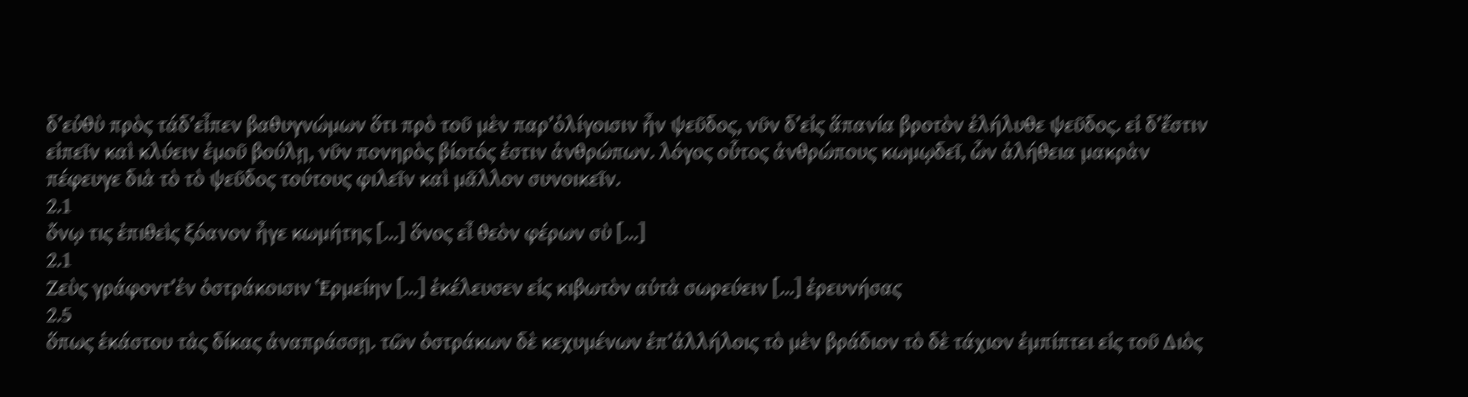δ’εὐθὺ πρὸς τάδ’εἶπεν βαθυγνώμων ὅτι πρὸ τοῦ μὲν παρ’ὀλίγοισιν ἦν ψεῦδος, νῦν δ’εἰς ἅπανία βροτὸν ἐλήλυθε ψεῦδος. εἰ δ’ἔστιν εἰπεῖν καὶ κλύειν ἐμοῦ βούλῃ, νῦν πονηρὸς βίοτός ἐστιν ἀνθρώπων. λόγος οὗτος ἀνθρώπους κωμῳδεῖ, ὧν ἀλήθεια μακρὰν πέφευγε διὰ τὸ τὸ ψεῦδος τούτους φιλεῖν καὶ μᾶλλον συνοικεῖν.
2.1
ὄνῳ τις ἐπιθεὶς ξόανον ἦγε κωμήτης […] ὅνος εἶ θεὸν φέρων σὺ […]
2.1
Ζεὺς γράφοντ’ἐν ὀστράκοισιν Ἑρμείην […] ἐκέλευσεν εἰς κιβωτὸν αὐτὰ σωρεύειν […] ἐρευνήσας
2.5
ὅπως ἑκάστου τὰς δίκας ἀναπράσσῃ. τῶν ὀστράκων δὲ κεχυμένων ἐπ’ἀλλήλοις τὸ μὲν βράδιον τὸ δὲ τάχιον ἐμπίπτει εἰς τοῦ Διὸς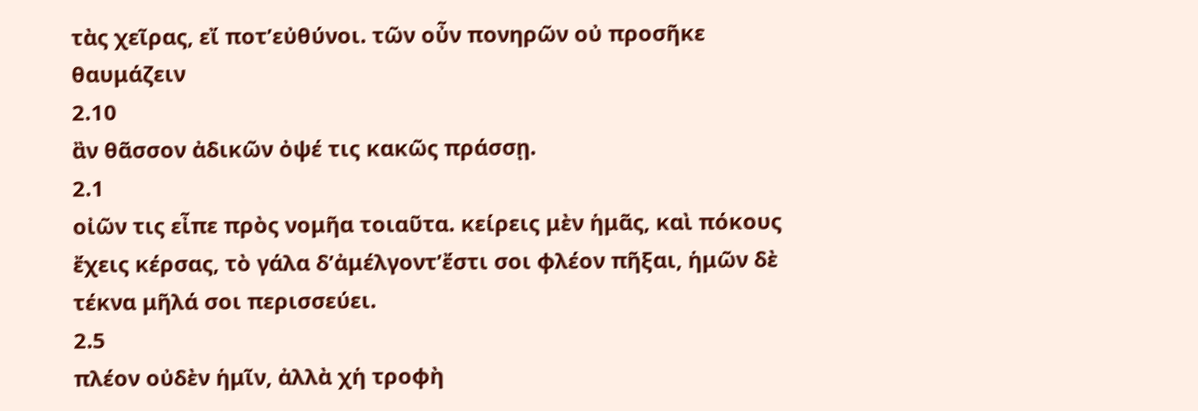τὰς χεῖρας, εἴ ποτ’εὐθύνοι. τῶν οὖν πονηρῶν οὐ προσῆκε θαυμάζειν
2.10
ἂν θᾶσσον ἀδικῶν ὀψέ τις κακῶς πράσσῃ.
2.1
οἰῶν τις εἶπε πρὸς νομῆα τοιαῦτα. κείρεις μὲν ἡμᾶς, καὶ πόκους ἔχεις κέρσας, τὸ γάλα δ’ἀμέλγοντ’ἔστι σοι φλέον πῆξαι, ἡμῶν δὲ τέκνα μῆλά σοι περισσεύει.
2.5
πλέον οὐδὲν ἡμῖν, ἀλλὰ χἡ τροφὴ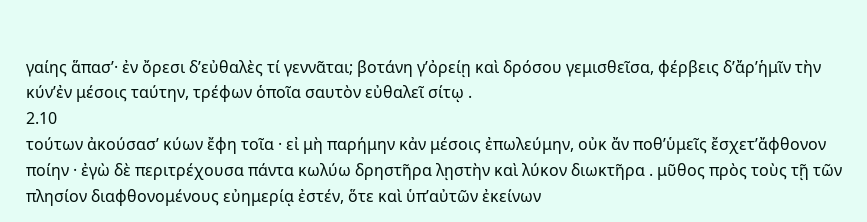γαίης ἅπασ’· ἐν ὄρεσι δ’εὐθαλὲς τί γεννᾶται; βοτάνη γ’ὀρείῃ καὶ δρόσου γεμισθεῖσα, φέρβεις δ’ἄρ’ἡμῖν τὴν κύν’ἐν μέσοις ταύτην, τρέφων ὁποῖα σαυτὸν εὐθαλεῖ σίτῳ .
2.10
τούτων ἀκούσασ’ κύων ἔφη τοῖα · εἰ μὴ παρήμην κἀν μέσοις ἐπωλεύμην, οὐκ ἄν ποθ’ὑμεῖς ἔσχετ’ἄφθονον ποίην · ἐγὼ δὲ περιτρέχουσα πάντα κωλύω δρηστῆρα λῃστὴν καὶ λύκον διωκτῆρα . μῦθος πρὸς τοὺς τῇ τῶν πλησίον διαφθονομένους εὐημερίᾳ ἐστέν, ὅτε καὶ ὑπ’αὐτῶν ἐκείνων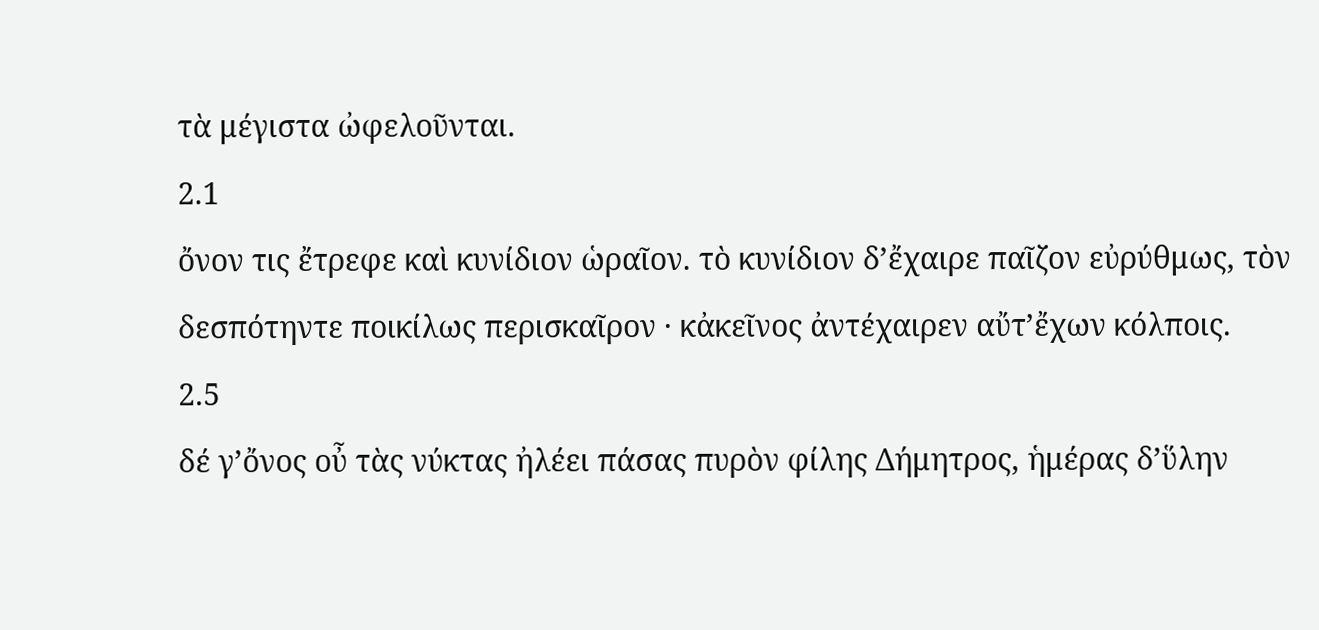τὰ μέγιστα ὠφελοῦνται.
2.1
ὄνον τις ἔτρεφε καὶ κυνίδιον ὡραῖον. τὸ κυνίδιον δ’ἔχαιρε παῖζον εὐρύθμως, τὸν δεσπότηντε ποικίλως περισκαῖρον · κἀκεῖνος ἀντέχαιρεν αὔτ’ἔχων κόλποις.
2.5
δέ γ’ὄνος οὖ τὰς νύκτας ἠλέει πάσας πυρὸν φίλης Δήμητρος, ἡμέρας δ’ὕλην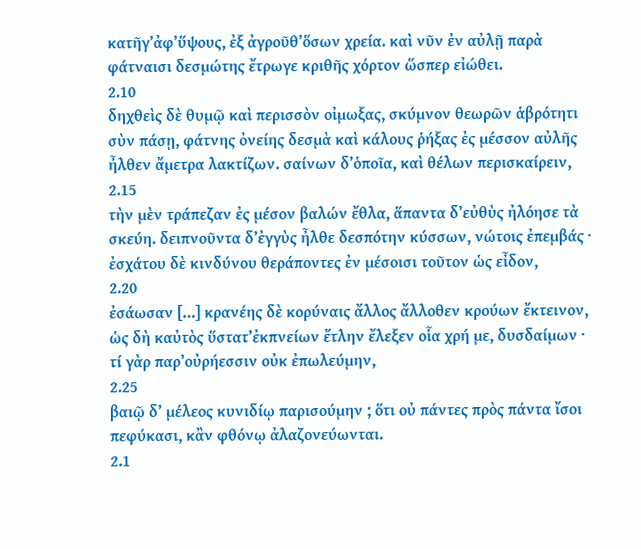κατῆγ’ἀφ’ὕψους, ἐξ ἀγροῦθ’ὅσων χρεία. καὶ νῦν ἐν αὐλῇ παρὰ φάτναισι δεσμώτης ἔτρωγε κριθῆς χόρτον ὥσπερ εἰώθει.
2.10
δηχθεὶς δὲ θυμῷ καὶ περισσὸν οἰμωξας, σκύμνον θεωρῶν ἁβρότητι σὺν πάσῃ, φάτνης ὀνείης δεσμὰ καὶ κάλους ῥήξας ἐς μέσσον αὐλῆς ἦλθεν ἄμετρα λακτίζων. σαίνων δ’ὁποῖα, καὶ θέλων περισκαίρειν,
2.15
τὴν μὲν τράπεζαν ἐς μέσον βαλών ἔθλα, ἅπαντα δ’εὐθὺς ἠλόησε τὰ σκεύη. δειπνοῦντα δ’ἐγγὺς ἦλθε δεσπότην κύσσων, νώτοις ἐπεμβάς · ἐσχάτου δὲ κινδύνου θεράποντες ἐν μέσοισι τοῦτον ὡς εἶδον,
2.20
ἐσάωσαν […] κρανέης δὲ κορύναις ἄλλος ἄλλοθεν κρούων ἔκτεινον, ὡς δὴ καὐτὸς ὕστατ’ἐκπνείων ἔτλην ἔλεξεν οἷα χρή με, δυσδαίμων · τί γὰρ παρ’οὐρήεσσιν οὐκ ἐπωλεύμην,
2.25
βαιῷ δ’ μέλεος κυνιδίῳ παρισούμην ; ὅτι οὐ πάντες πρὸς πάντα ἴσοι πεφύκασι, κἂν φθόνῳ ἀλαζονεύωνται.
2.1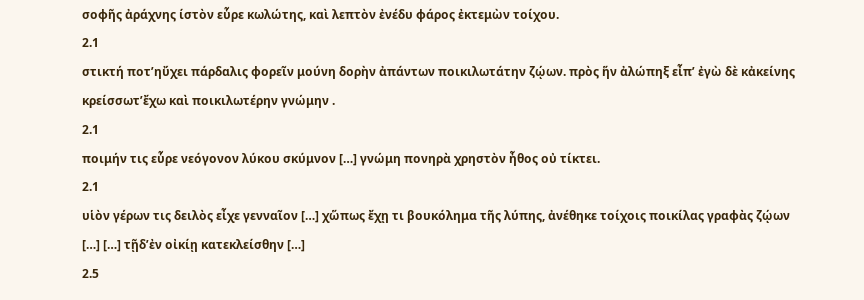σοφῆς ἀράχνης ίστὸν εὗρε κωλώτης, καὶ λεπτὸν ἐνέδυ φάρος ἐκτεμὼν τοίχου.
2.1
στικτή ποτ’ηὔχει πάρδαλις φορεῖν μούνη δορὴν ἀπάντων ποικιλωτάτην ζῴων. πρὸς ἥν ἀλώπηξ εἶπ’ ἐγὼ δὲ κἀκείνης κρείσσωτ’ἔχω καὶ ποικιλωτέρην γνώμην .
2.1
ποιμήν τις εὗρε νεόγονον λύκου σκύμνον […] γνώμη πονηρὰ χρηστὸν ἦθος οὐ τίκτει.
2.1
υἱὸν γέρων τις δειλὸς εἶχε γενναῖον […] χὥπως ἔχῃ τι βουκόλημα τῆς λύπης, ἀνέθηκε τοίχοις ποικίλας γραφὰς ζῴων […] […] τῇδ’ἐν οἰκίῃ κατεκλείσθην […]
2.5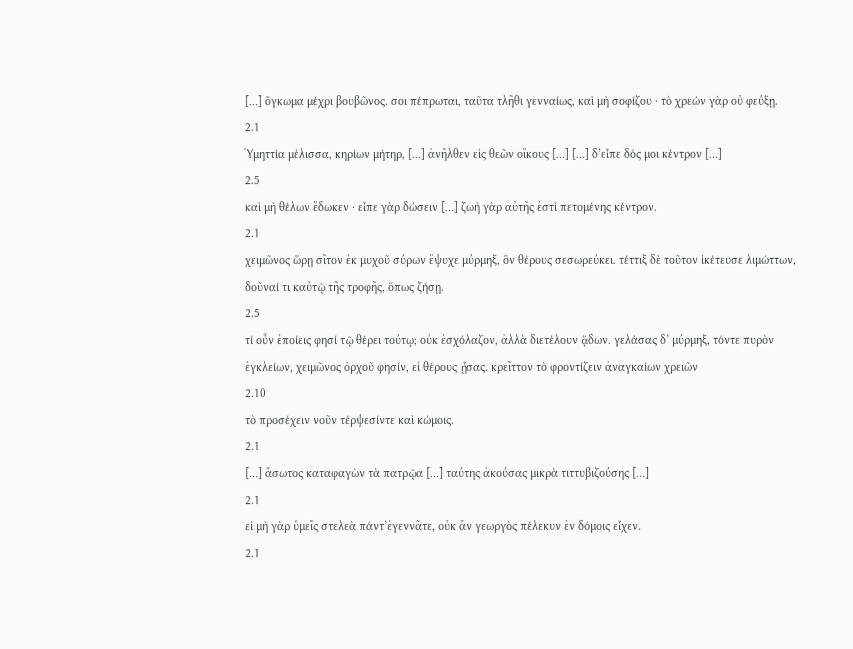[…] ὄγκωμα μέχρι βουβῶνος. σοι πέπρωται, ταῦτα τλῆθι γενναίως, καὶ μὴ σοφίζου · τὸ χρεών γὰρ οὐ φεύξῃ.
2.1
Ὑμηττία μέλισσα, κηρίων μήτηρ, […] ἀνῆλθεν εἰς θεῶν οἴκους […] […] δ’εἶπε δός μοι κέντρον […]
2.5
καὶ μὴ θέλων ἔδωκεν · εἶπε γὰρ δώσειν […] ζωὴ γὰρ αὐτῆς ἐστὶ πετομένης κέντρον.
2.1
χειμῶνος ὥρῃ σῖτον ἐκ μυχοῦ σύρων ἔψυχε μύρμηξ, ὃν θέρους σεσωρεύκει. τέττιξ δὲ τοῦτον ἱκέτευσε λιμώττων, δοῦναί τι καὐτῷ τῆς τροφῆς, ὅπως ζήσῃ.
2.5
τί οὖν ἐποίεις φησί τῷ θέρει τούτῳ; οὐκ ἐσχόλαζον, ἀλλὰ διετέλουν ᾄδων. γελάσας δ’ μύρμηξ, τόντε πυρὸν ἐγκλείων, χειμῶνος ὀρχοῦ φησίν, εἰ θέρους ᾖσας. κρεῖττον τὸ φροντίζειν ἀναγκαίων χρειῶν
2.10
τὸ προσέχειν νοῦν τέρψεσίντε καὶ κώμοις.
2.1
[…] ἄσωτος καταφαγὼν τὰ πατρῷα […] ταύτης ἀκούσας μικρὰ τιττυβιζούσης […]
2.1
εἰ μὴ γὰρ ὑμεῖς στελεὰ πάντ’ἐγεννᾶτε, οὐκ ἄν γεωργὸς πέλεκυν ἐν δόμοις εἶχεν.
2.1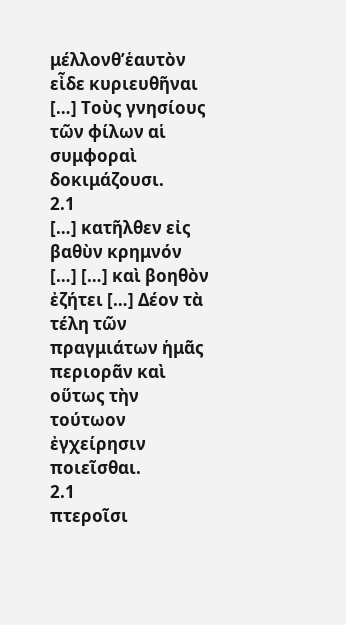μέλλονθ’ἑαυτὸν εἶδε κυριευθῆναι […] Τοὺς γνησίους τῶν φίλων αἱ συμφοραὶ δοκιμάζουσι.
2.1
[…] κατῆλθεν εἰς βαθὺν κρημνόν […] […] καὶ βοηθὸν ἐζήτει […] Δέον τὰ τέλη τῶν πραγμιάτων ἡμᾶς περιορᾶν καὶ οὕτως τὴν τούτωον ἐγχείρησιν ποιεῖσθαι.
2.1
πτεροῖσι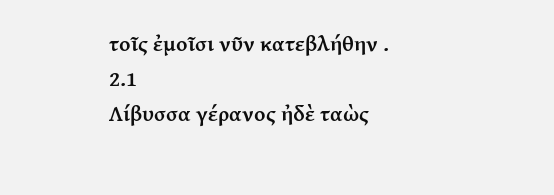τοῖς ἐμοῖσι νῦν κατεβλήθην .
2.1
Λίβυσσα γέρανος ἠδὲ ταὼς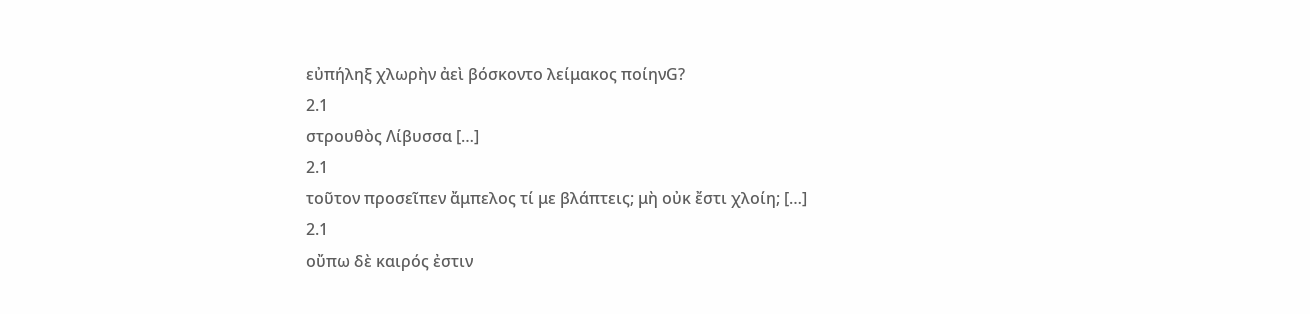εὐπήληξ χλωρὴν ἀεὶ βόσκοντο λείμακος ποίηνG?
2.1
στρουθὸς Λίβυσσα […]
2.1
τοῦτον προσεῖπεν ἄμπελος τί με βλάπτεις; μὴ οὐκ ἔστι χλοίη; […]
2.1
οὔπω δὲ καιρός ἐστιν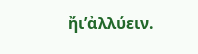ἤι’ἀλλύειν.